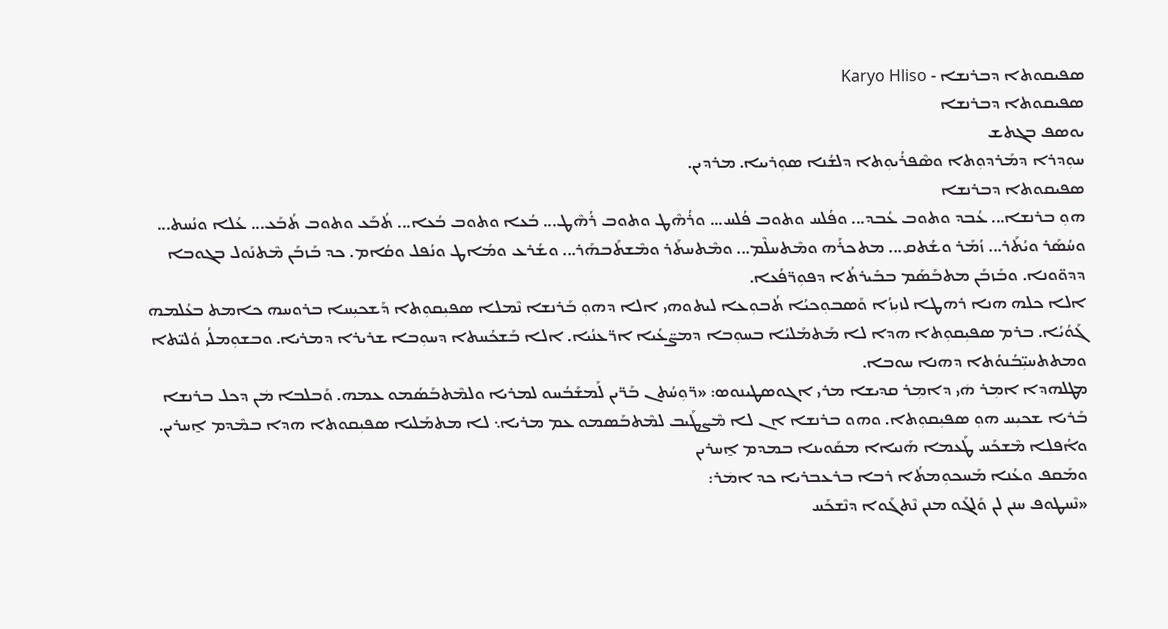ܣܦܝܩܘܬܐ ܕܒܪܢܫܐ - Karyo Hliso
ܣܦܝܩܘܬܐ ܕܒܪܢܫܐ
ܝܘܣܦ ܒܓܬܫ
ܚܘܼܕܪܐ ܕܡܰܪܕܘܼܬܐ ܘܣܶܦܪܳܝܘܼܬܐ ܕܠܫܳܢܐ ܣܘܼܪܝܝܐ. ܡܪܕܝܢ.
ܣܦܝܩܘܬܐ ܕܒܪܢܫܐ
ܗܘܼ ܒܪܢܫܐ... ܥܳܒܕ ܘܬܘܒ ܥܳܒܕ... ܘܦܳܠܚ ܘܬܘܒ ܦܳܠܚ... ܘܪܳܗܶܛ ܘܬܘܒ ܪܳܗܶܛ... ܒܳܥܐ ܘܬܘܒ ܒܳܥܐ... ܬܳܒܰܥ ܘܬܘܒ ܬܳܒܰܥ... ܥܳܠܐ ܘܢܳܚܬ... ܘܚܳܣܰܪ ܘܝܳܬܰܪ... ܙܳܡܰܪ ܘܫܳܬܩ... ܡܬܟܪܰܗ ܘܡܶܬܚܠܶܡ... ܘܡܶܬܚܬܰܪ ܘܡܶܫܬܰܒܗܰܪ... ܘܫܳܪܥ ܘܡܳܐܛ ܘܢܳܦܠ ܘܩܳܐܡ. ܟܕ ܒܰܙܒܰܢ ܡܶܬܢܰܘܠ ܒܓܘܒܐ ܕܕܘ̈ܘܢܐ. ܘܒܰܙܒܰܢ ܡܬܒܰܣܰܡ ܒܒܺܝܪܬܳܐ ܕܦܘܼܪ̈ܦܳܥܐ.
ܐܠܐ ܟܠܗ ܗܢܐ ܪܗܛܐ ܠܙܝܼܙܳܐ ܘܰܣܒܘܼܟܝܳܐ ܬܳܒܘܼܥܐ ܠܝܬܘܗܝ ܐܠܐ ܕܗܘܼ ܒܰܪܢܫܐ ܢܶܡܠܐ ܣܦܝܼܩܘܼܬܐ ܕܰܫܟܝܼܚܐ ܒܪܘܚܗ ܟܐܡܬ ܒܥܳܠܡܗ ܓܰܘܳܝܳܐ. ܒܪܡ ܣܦܝܼܩܘܼܬܐ ܗܕܐ ܠܐ ܡܰܬܡܰܠܝܳܐ ܒܚܘܼܒܐ ܕܡܨ̈ܥܳܝܐ ܐܪ̈ܥܢܳܝܐ. ܐܠܐ ܒܰܫܟܳܚܬܐ ܕܚܘܼܒܐ ܫܪܝܪܐ ܕܡܪܝܐ. ܘܒܫܘܼܡܠܳܝ ܘܳܠܝ̈ܬܐ ܘܡܬܬܚܝܼ̈ܒܳܢܘܳܬܐ ܕܗܢܐ ܚܘܒܐ.
ܡܛܠܗܕܐ ܐܡܼܪ ܗܿܝ ܕܐܡܼܪ ܩܕܝܫܐ ܡܪܝ ܐܓܘܣܛܝܢܘܣ: «ܪ̈ܘܼܚܳܬܢ ܒܰܪ̈ܝܢ ܠܰܡܫܰܒܳܚܘ ܠܡܪܝܐ ܘܠܡܶܬܒܰܣܳܡܘ ܥܡܗ. ܘܰܒܠܒܐ ܡܿܢ ܕܟܠ ܒܪܢܫܐ ܒܰܪܝܐ ܫܟܝܼܚ ܗܘܼ ܣܦܝܼܩܘܼܬܐ. ܘܗܘ ܒܪܢܫܐ ܐܢ ܠܐ ܡܶܨܛܰܝܒ ܠܡܶܬܒܰܣܡܘ ܥܡ ܡܪܝܐ܆ ܠܐ ܡܬܡܰܠܝܐ ܣܦܝܼܩܘܬܐ ܗܕܐ ܒܡܶܕܡ ܐ̱ܚܪܝܢ. ܘܐܳܦܠܐ ܡܶܫܟܰܚ ܛܰܥܡܐ ܗܰܢܝܐܐ ܡܩܰܘܝܢܐ ܒܡܕܡ ܐ̱ܚܪܝܢ
ܘܡܰܩܦ ܘܥܳܢܐ ܡܰܚܟܘܼܡܬܳܐ ܪܒܐ ܒܪܥܒܪܝܐ ܟܕ ܐܡܿܪ:
«ܢܶܚܛܘܦ ܚܢܢ ܠܢ ܘܰܠܓܰܘ ܡܢܢ ܢܶܬܓܰܘܐ ܕܢܶܫܟܰܚ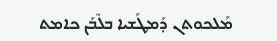ܡܰܠܟܘܬܢ ܕܰܡܛܰܫܝܐ ܒܠܶܒܰܢ ܟܐܡܬ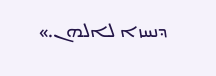ܕܢܚܙܐ ܠܐܠܗܢ.»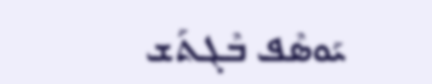ܝܰܘܣܶܦ ܒܶܓܬܰܫ